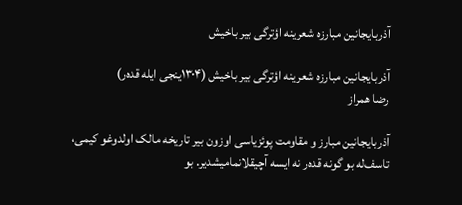آذربایجانین‌ مبارزه‌ شعرینه‌ اؤترگی‌ بیر باخیش‌

آذربایجانین‌ مبارزه‌ شعرینه‌ اؤترگی‌ بیر باخیش‌ (۱۳۰۴ینجی‌ ایله‌ قده‌ر)
رضا همراز

آذربایجانین‌ مبارز و مقاومت‌ پوئزیاسی‌ اوزون‌ بیر تاریخه‌ مالک‌ اولدوغو کیمی‌، تاسف‌له‌ بو گونه‌ قده‌ر نه‌ ایسه‌ آچیقلانمامیشدیر. بو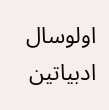اولوسال‌ ادبیاتین‌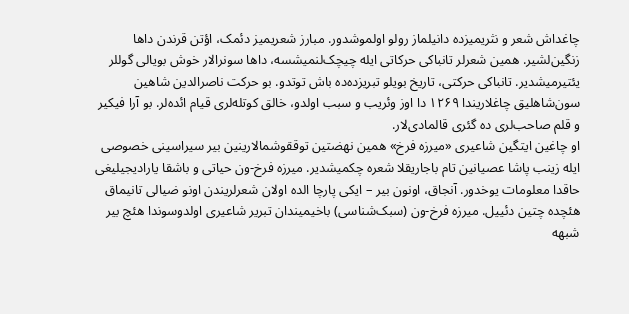چاغداش‌ شعر و نثریمیزده‌ دانیلماز رولو اولموشدور. مبارز شعریمیز دئمک‌، اؤتن‌ قرندن‌ داها زنگین‌لشیر. همین‌ شعرلر تانباکی‌ حرکاتی‌ ایله‌ چیچک‌لنمیشسه، داها سونرالار خوش‌ بویالی‌ گوللر یئتیرمیشدیر. تانباکی‌ حرکتی‌، تاریخ‌ بویلو تبریزده‌ده‌ باش‌ توتدو. بو حرکت‌ ناصرالدین‌ شاهین‌ سون‌شاهلیق‌ چاغلاریندا ۱۲۶۹ دا اوز وئریب‌ و سبب‌ اولدو، خالق‌ کوتله‌لری‌ قیام‌ ائده‌لر. بو آرا فیکیر و قلم‌ صاحب‌لری‌ ده‌ گئری‌ قالمادی‌لار.
او چاغین‌ ایتگین‌ شاعیری‌ «میرزه‌ فرخ» همین‌ نهضتین‌ توققوشمالارینین‌ بیر سیراسینی‌ خصوصی‌ ایله‌ زینب پاشا عصیانین‌ تام‌ باجاریقلا شعره‌ چکمیشدیر. میرزه‌ فرخ‌-ون‌ حیاتی‌ و باشقا یارادیجیلیغی‌ حاقدا معلومات‌ یوخدور. آنجاق‌، اونون‌ بیر – ایکی‌ پارچا الده‌ اولان‌ شعرلریندن‌ اونو ضیالی‌ تانیماق‌ هئچده ‌چتین‌ دئییل‌. میرزه‌ فرخ‌-ون‌ (سبک‌شناسی‌) باخیمیندان‌ تبریر شاعیری‌ اولدوسوندا هئچ‌ بیر شبهه‌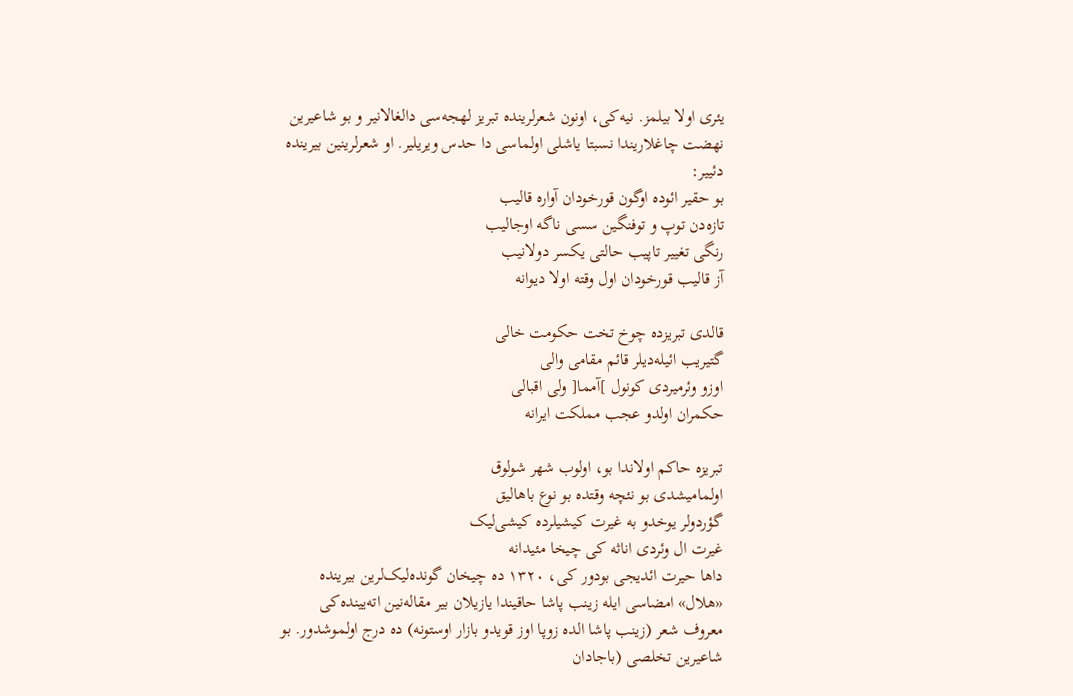یئری‌ اولا بیلمز. نیه‌کی‌، اونون‌ شعرلرینده‌ تبریز لهجه‌سی‌ دالغالانیر و بو شاعیرین‌ نهضت‌ چاغلاریندا نسبتا یاشلی‌ اولماسی‌ دا حدس‌ ویریلیر. او شعرلرینین‌ بیرینده‌ دئییر:
بو حقیر ائوده‌ اوگون‌ قورخودان‌ آواره‌ قالیب
تازه‌دن‌ توپ‌ و توفنگین‌ سسی‌ ناگه‌ اوجالیب‌
رنگی‌ تغییر تاپیب‌ حالتی‌ یکسر دولانیب
آز قالیب‌ قورخودان‌ اول‌ وقته‌ اولا دیوانه‌

قالدی‌ تبریزده‌ چوخ‌ تخت‌ حکومت‌ خالی
گتیریب‌ ائیله‌‌دیلر قائم‌ مقامی‌ والی‌
اوزو وئرمیردی‌ کونول‌ ]آمما[ ولی‌ اقبالی
حکمران‌ اولدو عجب‌ مملکت‌ ایرانه‌

تبریزه‌ حاکم‌ اولاندا بو، اولوب‌ شهر شولوق
اولمامیشدی‌ بو نئچه‌ وقتده‌ بو نوع‌ باهالیق‌
گؤردولر یوخدو به‌ غیرت‌ کیشیلرده‌ کیشی‌لیک‌
غیرت‌ ال‌ وئردی‌ اناثه ‌کی‌ چیخا مئیدانه‌
داها حیرت‌ ائدیجی‌ بودور کی‌، ۱۳۲۰ ده‌ چیخان‌ گونده‌لیک‌لرین‌ بیرینده‌ «هلال» امضاسی‌ ایله‌ زینب‌ پاشا حاقیندا یازیلان‌ بیر مقاله‌نین‌ اته‌یینده‌کی‌ معروف ‌شعر (زینب‌ پاشا الده‌ زوپا اوز قویدو بازار اوستونه‌) ده‌ درج‌ اولموشدور. بو شاعیرین‌ تخلصی‌ (باجادان‌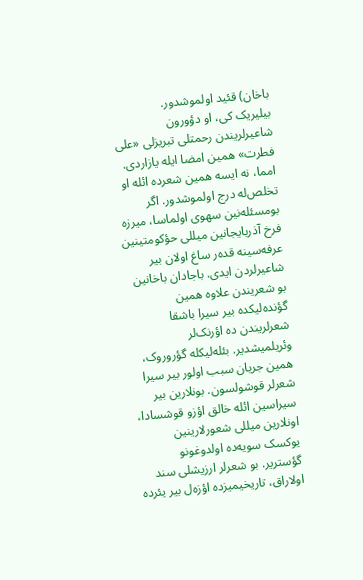باخان‌) قئید اولموشدور. بیلیریک ‌کی‌، او دؤورون‌ شاعیرلریندن‌ رحمتلی‌ تبریزلی‌ «علی‌ فطرت» همین‌ امضا ایله‌ یازاردی‌. امما، نه‌ ایسه‌ همین‌ شعرده‌ ائله‌ او تخلص‌له‌ درج‌ اولموشدور. اگر بومسئله‌نین‌ سهوی‌ اولماسا، میرزه‌ فرخ‌ آذربایجانین‌ میللی‌ حؤکومتینین‌ عرفه‌سینه‌ قده‌ر ساغ‌ اولان‌ بیر شاعیرلردن‌ ایدی‌. باجادان‌ باخانین‌ بو شعریندن‌ علاوه‌ همین‌ گؤنده‌لیکده‌ بیر سیرا باشقا شعرلریندن‌ ده‌ اؤرنک‌لر وئریلمیشدیر. بئله‌لیکله‌ گؤروروک‌، همین‌ جریان‌ سبب‌ اولور بیر سیرا شعرلر قوشولسون‌. بونلارین‌ بیر سیراسین‌ ائله‌ خالق‌ اؤزو قوشسادا، اونلارین‌ میللی‌ شعورلارینین‌ یوکسک‌ سویه‌ده‌ اولدوغونو گؤستریر. بو شعرلر ارزیشلی‌ سند اولاراق‌، تاریخیمیزده‌ اؤزه‌ل‌ بیر یئرده‌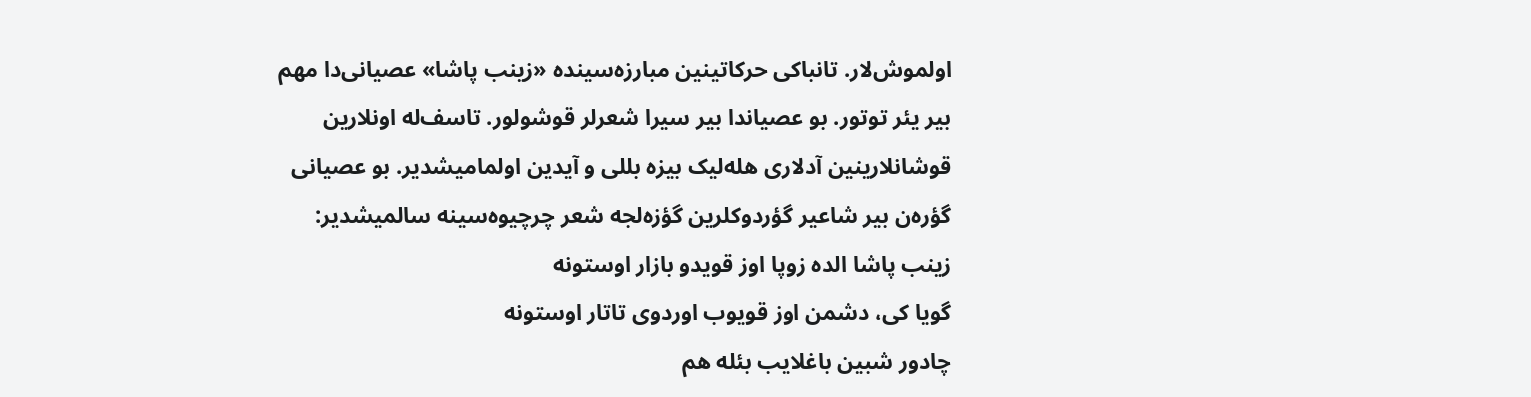اولموش‌لار. تانباکی‌ حرکاتینین‌ مبارزه‌سینده‌ «زینب‌ پاشا» عصیانی‌دا مهم‌ بیر یئر توتور. بو عصیاندا بیر سیرا شعرلر قوشولور. تاسف‌له‌ اونلارین‌ قوشانلارینین‌ آدلاری‌ هله‌لیک‌ بیزه‌ بللی‌ و آیدین‌ اولمامیشدیر. بو عصیانی‌ گؤره‌ن‌ بیر شاعیر گؤردوکلرین‌ گؤزه‌لجه‌ شعر چرچیوه‌سینه‌ سالمیشدیر:
زینب‌ پاشا الده‌ زوپا اوز قویدو بازار اوستونه
گویا کی‌، دشمن‌ اوز قویوب‌ اوردوی‌ تاتار اوستونه‌
چادور شبین‌ باغلایب‌ بئله‌ هم‌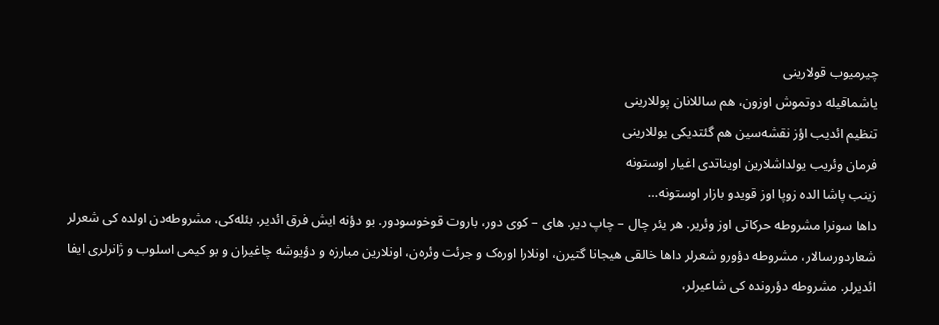چیرمیوب‌ قولارینی
یاشماقیله‌ دوتموش‌ اوزون‌، هم‌ ساللانان‌ پوللارینی‌
تنظیم‌ ائدیب‌ اؤز نقشه‌سین‌ هم‌ گئتدیکی‌ یوللارینی
فرمان‌ وئریب‌ یولداشلارین‌ اویناتدی‌ اغیار اوستونه‌
زینب‌ پاشا الده‌ زوپا اوز قویدو بازار اوستونه‌…
داها سونرا مشروطه‌ حرکاتی‌ اوز وئریر. هر یئر چال‌ – چاپ‌ دیر. های‌ – کوی‌ دور، باروت‌ قوخوسودور. بو دؤنه‌ ایش‌ فرق‌ ائدیر. بئله‌کی‌، مشروطه‌دن ‌اولده ‌کی‌ شعرلر شعاردورسالار، مشروطه‌ دؤورو شعرلر داها خالقی‌ هیجانا گتیرن‌، اونلارا اوره‌ک‌ و جرئت‌ وئره‌ن‌، اونلارین‌ مبارزه‌ و دؤیوشه‌ چاغیران ‌و بو کیمی‌ اسلوب‌ و ژانرلری‌ ایفا ائدیرلر. مشروطه‌ دؤرونده ‌کی‌ شاعیرلر،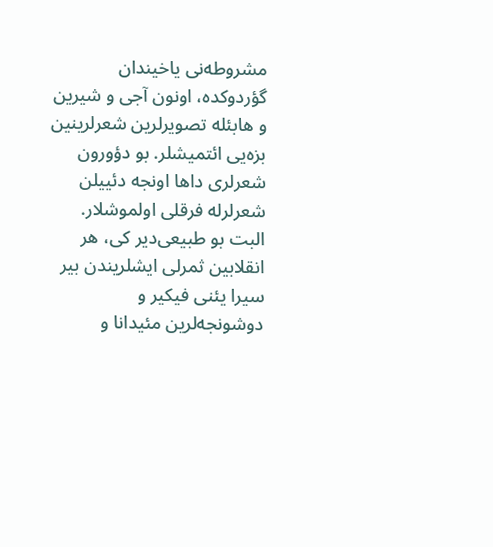مشروطه‌نی‌ یاخیندان‌ گؤردوکده‌، اونون‌ آجی‌ و شیرین‌ و هابئله‌ تصویرلرین‌ شعرلرینین‌ بزه‌یی‌ ائتمیشلر. بو دؤورون‌ شعرلری‌ داها اونجه‌ دئییلن‌ شعرلرله‌ فرقلی‌ اولموشلار. البت‌ بو طبیعی‌‌دیر کی‌، هر انقلابین‌ ثمرلی‌ ایشلریند‌ن‌ بیر سیرا یئنی‌ فیکیر و دوشونجه‌لرین‌ مئیدانا و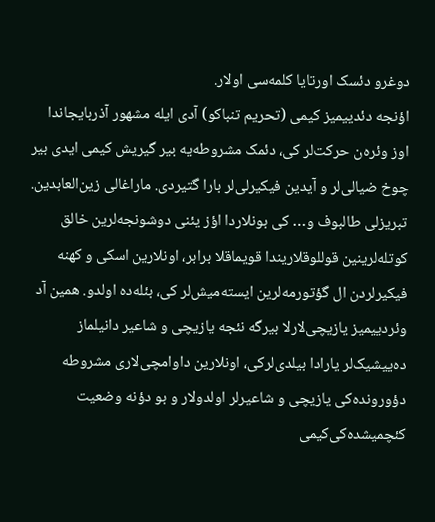دوغرو دئسک‌ اورتایا کلمه‌سی‌ اولار.
اؤنجه‌ دئدییمیز کیمی‌ (تحریم‌ تنباکو) آدی‌ ایله‌ مشهور آذربایجاندا اوز وئره‌ن‌ حرکت‌لر کی‌، دئمک‌ مشروطه‌یه‌ بیر گیریش‌ کیمی‌ ایدی‌ بیر چوخ‌ ضیالی‌لر و آیدین‌ فیکیرلی‌لر بارا گتیردی‌. ماراغالی‌ زین‌العابدین‌. تبریزلی‌ طالبوف‌ و… کی‌ بونلاردا اؤز یئنی‌ دوشونجه‌لرین‌ خالق‌ کوتله‌لرینین‌ قوللوقلاریندا قویماقلا برابر، اونلارین‌ اسکی‌ و کهنه‌ فیکیرلردن‌ ال‌ گؤتورمه‌لرین‌ ایسته‌میش‌لر کی‌، بئله‌ده‌ اولدو. همین‌ آد وئردییمیز یازیچی‌لارلا بیرگه‌ نئجه‌ یازیچی‌ و شاعیر دانیلماز ده‌ییشیک‌لر یارادا بیلدی‌لرکی‌، اونلارین‌ داوامچی‌لاری‌ مشروطه‌ دؤورونده‌کی‌ یازیچی‌ و شاعیرلر اولدولار و بو دؤنه‌ وضعیت‌ کئچمیشده‌کی‌کیمی‌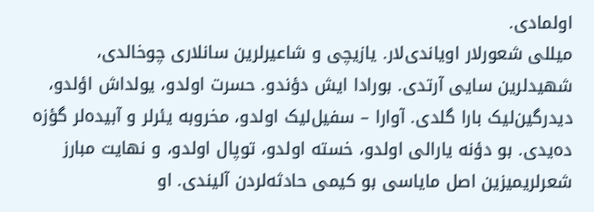اولمادی‌.
میللی‌ شعورلار اویاندی‌لار. یازیچی‌ و شاعیرلرین‌ سانلاری‌ چوخالدی‌، شهیدلرین‌ سایی‌ آرتدی‌. بورادا ایش‌ دؤندو. حسرت‌ اولدو، یولداش‌ اؤلدو، دیدرگین‌لیک‌ بارا گلدی‌. آوارا – سفیل‌لیک‌ اولدو، مخروبه‌ یئرلر و آبیده‌لر گؤزه‌ ده‌یدی‌. بو دؤنه‌ یارالی‌ اولدو، خسته‌ اولدو، توپال‌ اولدو، و نهایت‌ مبارز شعرلریمیزین‌ اصل‌ مایاسی‌ بو کیمی‌ حادثه‌لرد‌ن‌ آلیندی‌. او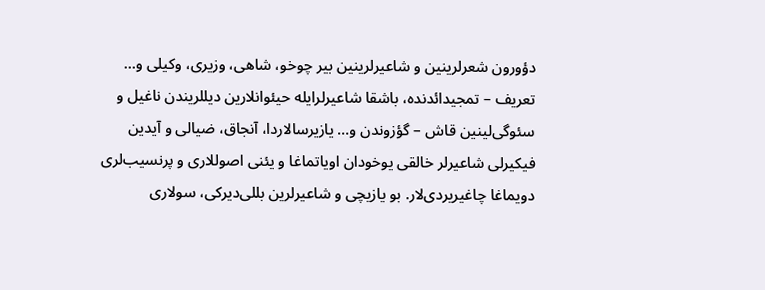دؤورون‌ شعرلرینین‌ و شاعیرلرینین‌ بیر چوخو، شاهی‌، وزیری‌، وکیلی‌ و… تعریف‌ – تمجیدائدنده‌، باشقا شاعیرلرایله‌ حیئوانلارین‌ دیللریندن‌ ناغیل‌ و سئوگی‌لینین‌ قاش‌ – گؤزوندن‌ و… یازیرسالاردا، آنجاق‌، ضیالی‌ و آیدین‌ فیکیرلی‌ شاعیرلر خالقی‌ یوخودان‌ اویاتماغا و یئنی‌ اصوللاری‌ و پرنسیب‌لری‌ دویماغا چاغیریردی‌لار. بو یازیچی‌ و شاعیرلرین‌ بللی‌‌دیرکی‌، سولاری‌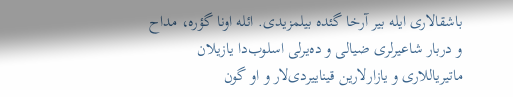باشقالاری‌ ایله‌ بیر آرخا گئده‌ بیلمزیدی‌. ائله‌ اونا گؤره‌، مداح‌ و دربار شاعیرلری‌ ضیالی‌ و ده‌یرلی‌ اسلوب‌دا یازیلان‌ ماتیریاللاری‌ و یازارلارین‌ قیناییردی‌لار و او گون‌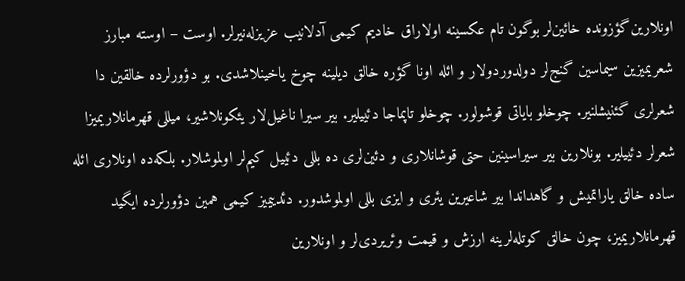اونلارین‌گؤزونده‌ خائین‌لر بوگون‌ تام‌ عکسینه‌ اولاراق‌ خادیم‌ کیمی‌ آدلانیب‌ عزیزله‌نیرلر. اوست‌ – اوسته‌ مبارز شعریمیزین‌ سیماسین‌ گنج‌لر دولدوردولار و ائله ‌اونا گؤره‌ خالق‌ دیلینه‌ چوخ‌ یاخینلاشدی‌. بو دؤورلرده‌ خالقین‌ دا شعرلری‌ گئنیشلنیر. چوخلو بایاتی‌ قوشولور. چوخلو تاپماجا دئییلیر. بیر سیرا ناغیل‌لار یئکونلاشیر، میللی‌ قهرمانلاریمیزا شعرلر دئییلیر. بونلارین‌ بیر سیراسینین‌ حتی‌ قوشانلاری‌ و دئین‌لری‌ ده‌ بللی‌ دئییل‌ کیم‌لر اولموشلار. بلکه‌ده‌ اونلاری ‌ائله‌ ساده‌ خالق‌ یاراتمیش‌ و گاهداندا بیر شاعیرین‌ یئری‌ و ایزی‌ بللی‌ اولموشدور. دئدییمیز کیمی‌ همین‌ دؤورلرده‌ ایگید قهرمانلاریمیز، چون‌ خالق‌ کوتله‌لرینه‌ ارزش‌ و قیمت‌ وئریردی‌لر و اونلارین‌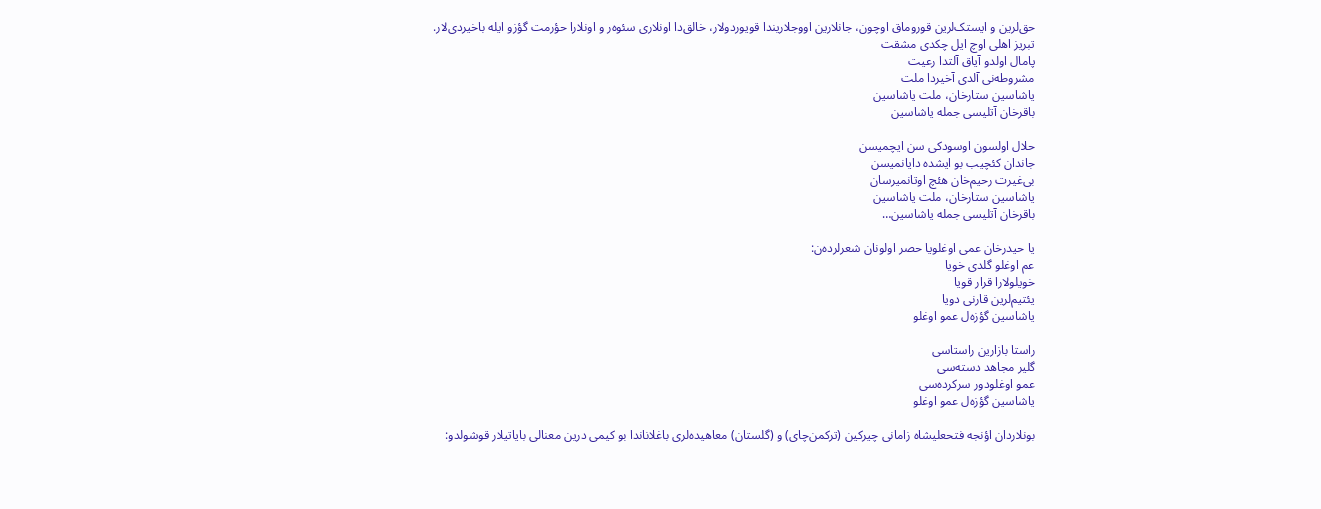حق‌لرین‌ و ایستک‌لرین‌ قوروماق‌ اوچون‌، جانلارین‌ اووجلاریندا قویوردولار، خالق‌دا اونلاری‌ سئوه‌ر و اونلارا حؤرمت‌ گؤزو ایله‌ باخیردی‌لار.
تبریز اهلی‌ اوچ‌ ایل‌ چکدی‌ مشقت
پامال‌ اولدو آیاق‌ آلتدا رعیت‌
مشروطه‌نی‌ آلدی‌ آخیردا ملت
یاشاسین‌ ستارخان‌، ملت‌ یاشاسین‌
باقرخان‌ آتلیسی‌ جمله‌ یاشاسین‌

حلال‌ اولسون‌ اوسودکی‌ سن‌ ایچمیسن
جاندان‌ کئچیب‌ بو ایشده‌ دایانمیسن‌
بی‌غیرت‌ رحیم‌خان‌ هئچ‌ اوتانمیرسان‌
یاشاسین‌ ستارخان‌، ملت‌ یاشاسین‌
باقرخان‌ آتلیسی‌ جمله‌ یاشاسین‌…

یا حیدرخان‌ عمی‌ اوغلویا حصر اولونان‌ شعرلرده‌ن‌:
عم‌ اوغلو گلدی‌ خویا
خویلولارا قرار قویا
یئتیم‌لرین‌ قارنی‌ دویا
یاشاسین‌ گؤزه‌ل‌ عمو اوغلو

راستا بازارین‌ راستاسی
گلیر مجاهد دسته‌سی‌
عمو اوغلودور سرکرده‌سی
یاشاسین‌ گؤزه‌ل‌ عمو اوغلو

بونلاردان‌ اؤنجه‌ فتحعلیشاه‌ زامانی‌ چیرکین‌ (ترکمن‌چای‌) و (گلستان‌) معاهیده‌لری‌ باغلاناندا بو کیمی‌ درین‌ معنالی‌ بایاتیلار قوشولدو: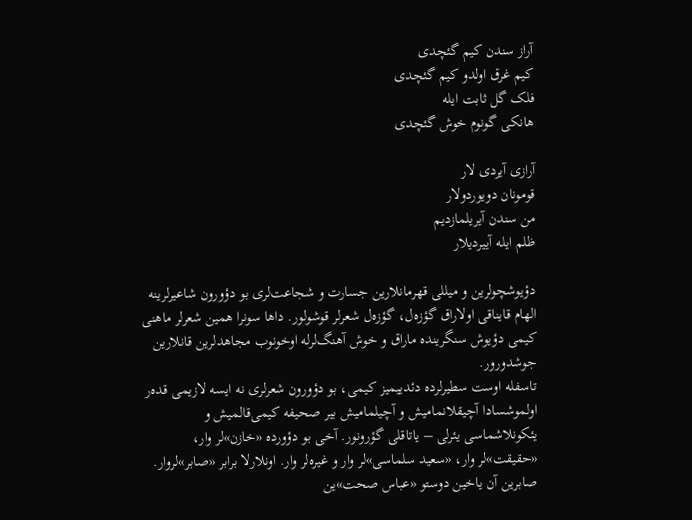آراز سندن‌ کیم‌ گئچدی‌
کیم‌ غرق‌ اولدو کیم‌ گئچدی‌
فلک‌ گل‌ ثابت‌ ایله
هانکی‌ گونوم‌ خوش‌ گئچدی‌

آرازی‌ آیردی‌ لار
قومونان‌ دویوردولار
من‌ سندن‌ آیریلمازدیم
ظلم‌ ایله‌ آییردیلار

دؤیوشچولرین‌ و میللی‌ قهرمانلارین‌ جسارت‌ و شجاعت‌لری‌ بو دؤورون‌ شاعیرلرینه‌ الهام‌ قایناقی‌ اولاراق‌ گؤزه‌ل‌، گؤزه‌ل‌ شعرلر قوشولور. داها سونرا همین‌ شعرلر ماهنی‌ کیمی‌ دؤیوش‌ سنگرینده‌ ماراق‌ و خوش‌ آهنگ‌لرله‌ اوخونوب‌ مجاهدلرین‌ قانلارین‌ جوشدورور.
تاسفله‌ اوست‌ سطیرلرده‌ دئدییمیز کیمی‌، بو دؤورون‌ شعرلری‌ نه‌ ایسه ‌لازیمی‌ قده‌ر اولموشسادا آچیقلانمامیش‌ و آچیلمامیش‌ بیر صحیفه‌ کیمی‌قالمیش‌ و یئکونلاشماسی‌ یئرلی‌ – یاتاقلی‌ گؤرونور. آخی‌ بو دؤورده‌ «خازن»لر وار، «حقیقت»لر وار، «سعید سلماسی»لر وار و غیره‌لر وار. اونلارلا برابر «صابر»لروار. صابرین‌ آن‌ یاخین‌ دوستو «عباس‌ صحت»ین‌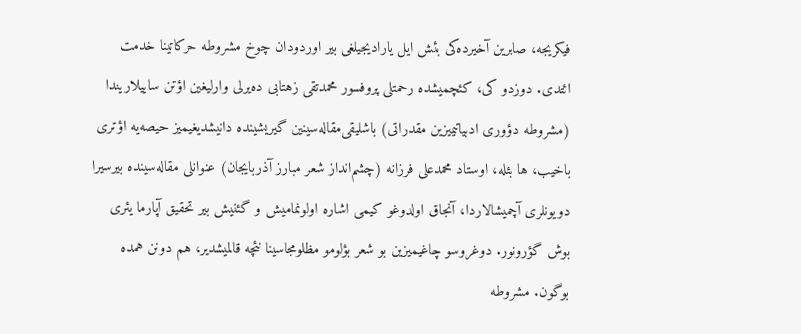فیکریجه‌، صابرین‌ آخیرده‌کی‌ بئش ایل‌ یارادیجیلغی‌ بیر اوردودان‌ چوخ‌ مشروطه‌ حرکاتینا خدمت‌ ائتدی‌. دوزدو کی‌، کئچمیشده‌ رحمتلی‌ پروفسور محمدتقی‌ زهتابی‌ ده‌یرلی‌ وارلیغین‌ اؤتن‌ ساییلاریندا (مشروطه‌ دؤوری‌ ادبیاتیمیزین‌ مقد‌راتی‌) باشلیقی‌مقاله‌سینین‌ گیریشینده‌ دانیشدیغیمیز حیصه‌یه‌ اؤتری‌ باخیب‌، ها بئله‌، اوستاد محمدعلی‌ فرزانه‌ (چشم‌انداز شعر مبارز آذربایجان‌) عنوانلی‌ مقاله‌سینده‌ بیرسیرا دویونلری‌ آچمیشالاردا، آنجاق‌ اولدوغو کیمی‌ اشاره‌ اولونمامیش‌ و گئنیش‌ بیر تحقیق‌ آپارما یئری‌ بوش‌ گؤرونور. دوغروسو چاغیمیزین‌ بو شعر بؤلومو مظلومجاسینا نئچه‌ قالمیشدیر، هم‌ دونن‌ همده‌ بوگون‌. مشروطه‌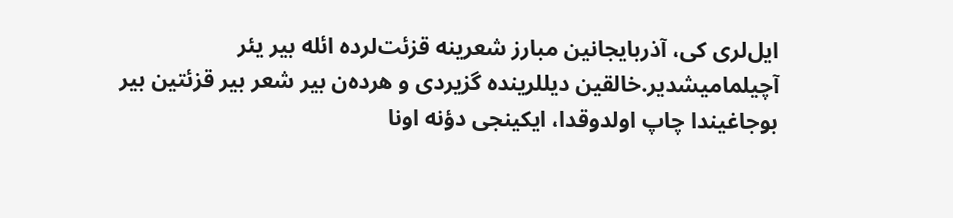ایل‌لری‌ کی‌، آذربایجانین‌ مبارز شعرینه‌ قزئت‌لرده‌ ائله‌ بیر یئر آچیلمامیشدیر.خالقین‌ دیللرینده‌ گزیردی‌ و هرده‌ن‌ بیر شعر بیر قزئتین‌ بیر بوجاغیندا چاپ‌ اولدوقدا، ایکینجی‌ دؤنه‌ اونا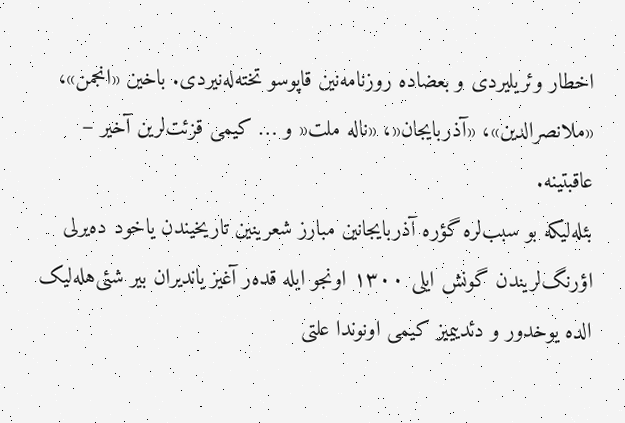اخطار وئریلیردی‌ و بعضاده‌ روزنامه‌نین‌ قاپوسو تخته‌له‌نیردی‌. باخین‌ «انجمن»، «ملانصرالدین»، «آذربایجان‌«، «ناله‌ ملت‌« و … کیمی‌ قزئت‌لرین‌ آخیر – عاقبتینه‌.
بئله‌لیکه‌ بو سبب‌لره‌ گؤره‌ آذربایجانین‌ مبارز شعرینین‌ تاریخیند‌ن‌ یاخود ده‌یرلی‌ اؤرنگ‌لریندن‌ گونش‌ ایلی‌ ۱۳۰۰ اونجو ایله‌ قده‌ر آغیز یاندیران‌ بیر شئی‌هله‌لیک‌ الده‌ یوخدور و دئدییمیز کیمی‌ اونوندا علتی‌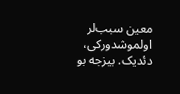معین‌ سبب‌لر اولموشدورکی‌، دئدیک‌. بیزجه‌ بو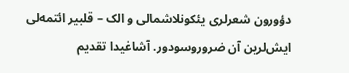دؤورون‌ شعرلری‌ یئکونلاشمالی‌ و الک‌ – قلبیر ائتمه‌لی‌ ایش‌لرین‌ آن‌ ضروروسودور. آشاغیدا تقدیم‌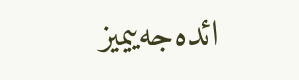ائده‌جه‌ییمیز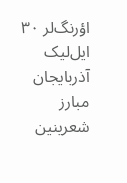اؤرنگ‌لر ۳۰ ایل‌لیک‌ آذربایجان‌ مبارز شعرینین‌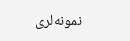نمونه‌لری‌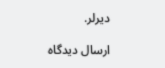دیرلر.

ارسال دیدگاه